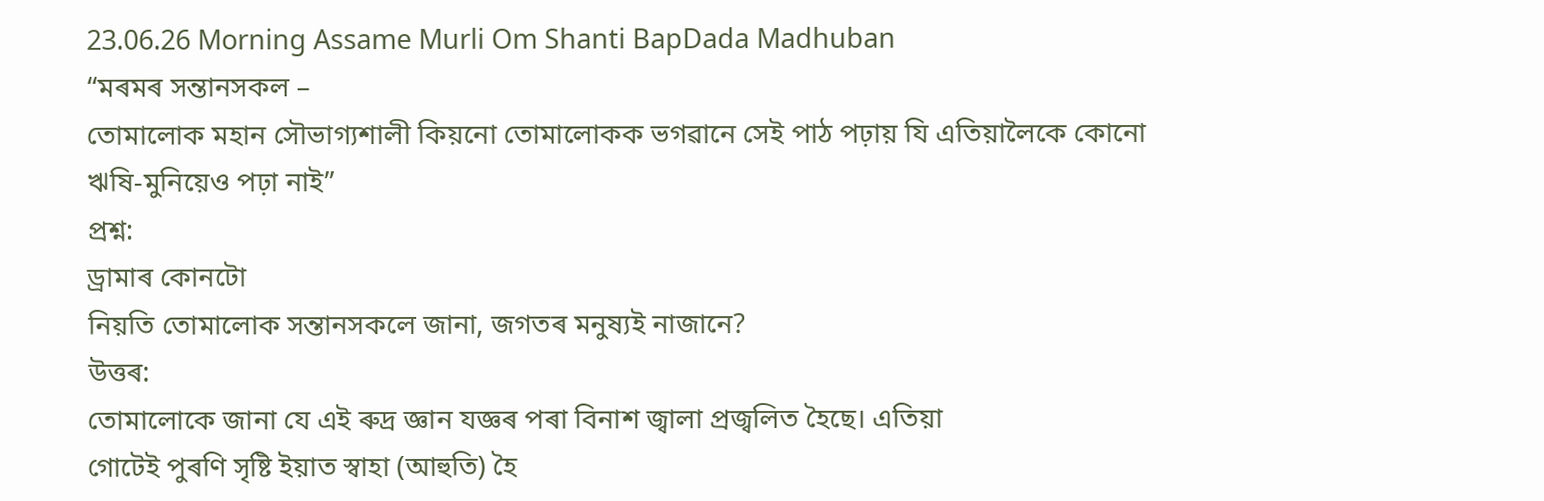23.06.26 Morning Assame Murli Om Shanti BapDada Madhuban
“মৰমৰ সন্তানসকল –
তোমালোক মহান সৌভাগ্যশালী কিয়নো তোমালোকক ভগৱানে সেই পাঠ পঢ়ায় যি এতিয়ালৈকে কোনো
ঋষি-মুনিয়েও পঢ়া নাই”
প্ৰশ্ন:
ড্ৰামাৰ কোনটো
নিয়তি তোমালোক সন্তানসকলে জানা, জগতৰ মনুষ্যই নাজানে?
উত্তৰ:
তোমালোকে জানা যে এই ৰুদ্ৰ জ্ঞান যজ্ঞৰ পৰা বিনাশ জ্বালা প্ৰজ্বলিত হৈছে। এতিয়া
গোটেই পুৰণি সৃষ্টি ইয়াত স্বাহা (আহুতি) হৈ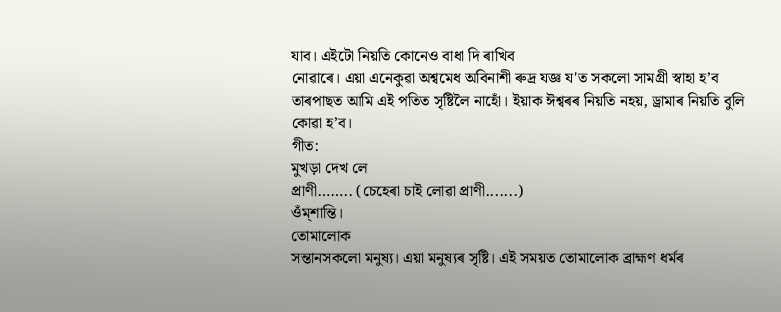যাব। এইটো নিয়তি কোনেও বাধা দি ৰাখিব
নোৱাৰে। এয়া এনেকুৱা অশ্বমেধ অবিনাশী ৰুদ্ৰ যজ্ঞ য'ত সকলো সামগ্ৰী স্বাহা হ’ব
তাৰপাছত আমি এই পতিত সৃষ্টিলৈ নাহোঁ। ইয়াক ঈশ্বৰৰ নিয়তি নহয়, ড্ৰামাৰ নিয়তি বুলি
কোৱা হ’ব।
গীত:
মুখড়া দেখ লে
প্ৰাণী…….. (চেহেৰা চাই লোৱা প্ৰাণী.......)
ওঁম্শান্তি।
তোমালোক
সন্তানসকলো মনুষ্য। এয়া মনুষ্যৰ সৃষ্টি। এই সময়ত তোমালোক ব্ৰাহ্মণ ধৰ্মৰ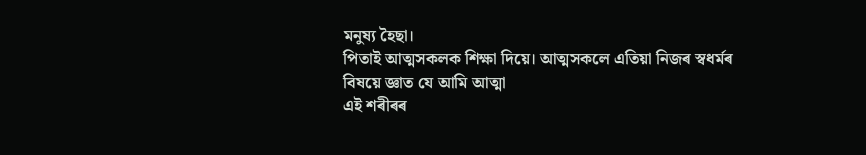মনুষ্য হৈছা।
পিতাই আত্মসকলক শিক্ষা দিয়ে। আত্মসকলে এতিয়া নিজৰ স্বধৰ্মৰ বিষয়ে জ্ঞাত যে আমি আত্মা
এই শৰীৰৰ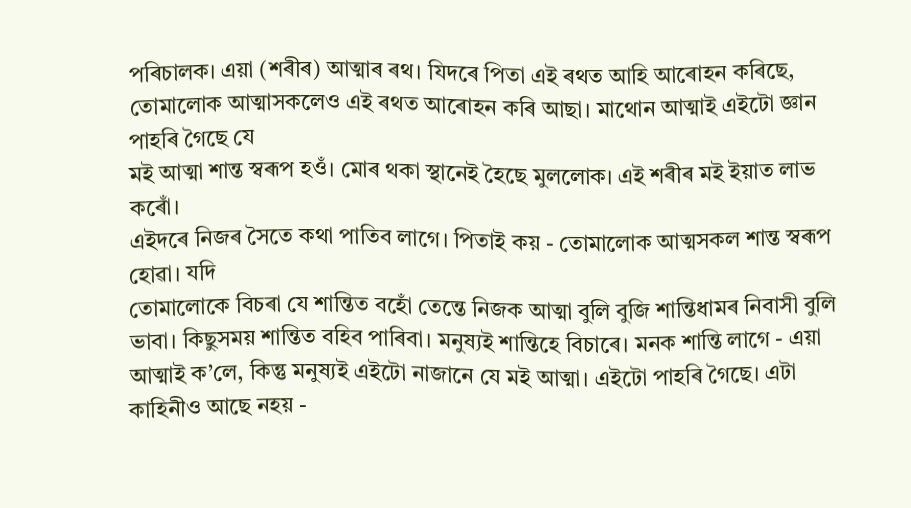পৰিচালক। এয়া (শৰীৰ) আত্মাৰ ৰথ। যিদৰে পিতা এই ৰথত আহি আৰোহন কৰিছে,
তোমালোক আত্মাসকলেও এই ৰথত আৰোহন কৰি আছা। মাথোন আত্মাই এইটো জ্ঞান পাহৰি গৈছে যে
মই আত্মা শান্ত স্বৰূপ হওঁ। মোৰ থকা স্থানেই হৈছে মুললোক। এই শৰীৰ মই ইয়াত লাভ কৰোঁ।
এইদৰে নিজৰ সৈতে কথা পাতিব লাগে। পিতাই কয় - তোমালোক আত্মসকল শান্ত স্বৰূপ হোৱা। যদি
তোমালোকে বিচৰা যে শান্তিত বহোঁ তেন্তে নিজক আত্মা বুলি বুজি শান্তিধামৰ নিবাসী বুলি
ভাবা। কিছুসময় শান্তিত বহিব পাৰিবা। মনুষ্যই শান্তিহে বিচাৰে। মনক শান্তি লাগে - এয়া
আত্মাই ক’লে, কিন্তু মনুষ্যই এইটো নাজানে যে মই আত্মা। এইটো পাহৰি গৈছে। এটা
কাহিনীও আছে নহয় -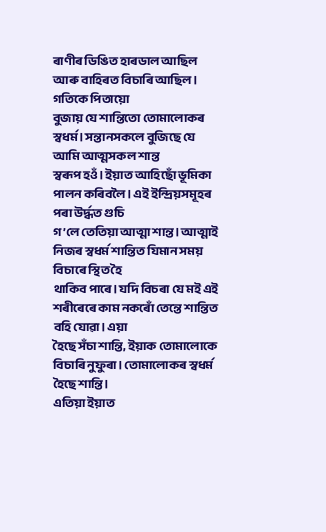ৰাণীৰ ডিঙিত হাৰডাল আছিল আৰু বাহিৰত বিচাৰি আছিল। গতিকে পিতায়ো
বুজায় যে শান্তিতো তোমালোকৰ স্বধৰ্ম। সন্তানসকলে বুজিছে যে আমি আত্মসকল শান্ত
স্বৰূপ হওঁ। ইয়াত আহিছোঁ ভূমিকা পালন কৰিবলৈ। এই ইন্দ্ৰিয়সমূহৰ পৰা উৰ্দ্ধত গুচি
গ’লে তেতিয়া আত্মা শান্ত। আত্মাই নিজৰ স্বধৰ্ম শান্তিত যিমান সময় বিচাৰে স্থিত হৈ
থাকিব পাৰে। যদি বিচৰা যে মই এই শৰীৰেৰে কাম নকৰোঁ তেন্তে শান্তিত বহি যোৱা। এয়া
হৈছে সঁচা শান্তি, ইয়াক তোমালোকে বিচাৰি নুফুৰা। তোমালোকৰ স্বধৰ্ম হৈছে শান্তি।
এতিয়া ইয়াত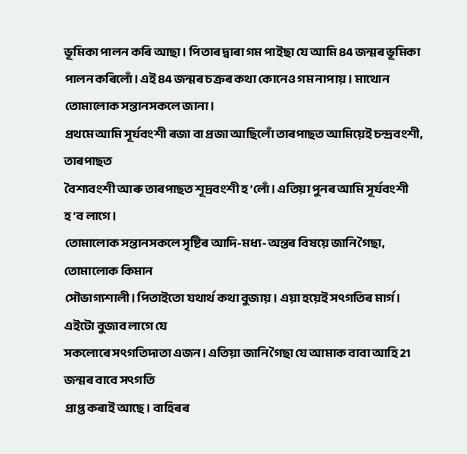ভূমিকা পালন কৰি আছা। পিতাৰ দ্বাৰা গম পাইছা যে আমি 84 জন্মৰ ভূমিকা
পালন কৰিলোঁ। এই 84 জন্মৰ চক্ৰৰ কথা কোনেও গম নাপায়। মাথোন তোমালোক সন্তানসকলে জানা।
প্ৰথমে আমি সূৰ্যবংশী ৰজা বা প্ৰজা আছিলোঁ তাৰপাছত আমিয়েই চন্দ্ৰবংশী, তাৰপাছত
বৈশ্যবংশী আৰু তাৰপাছত শূদ্ৰবংশী হ’লোঁ। এতিয়া পুনৰ আমি সূৰ্যবংশী হ’ব লাগে।
তোমালোক সন্তানসকলে সৃষ্টিৰ আদি-মধ্য-অন্তৰ বিষয়ে জানি গৈছা, তোমালোক কিমান
সৌভাগ্যশালী। পিতাইতো যথাৰ্থ কথা বুজায়। এয়া হয়েই সৎগতিৰ মাৰ্গ। এইটো বুজাব লাগে যে
সকলোৰে সৎগতিদাতা এজন। এতিয়া জানি গৈছা যে আমাক বাবা আহি 21 জন্মৰ বাবে সৎগতি
প্ৰাপ্ত কৰাই আছে। বাহিৰৰ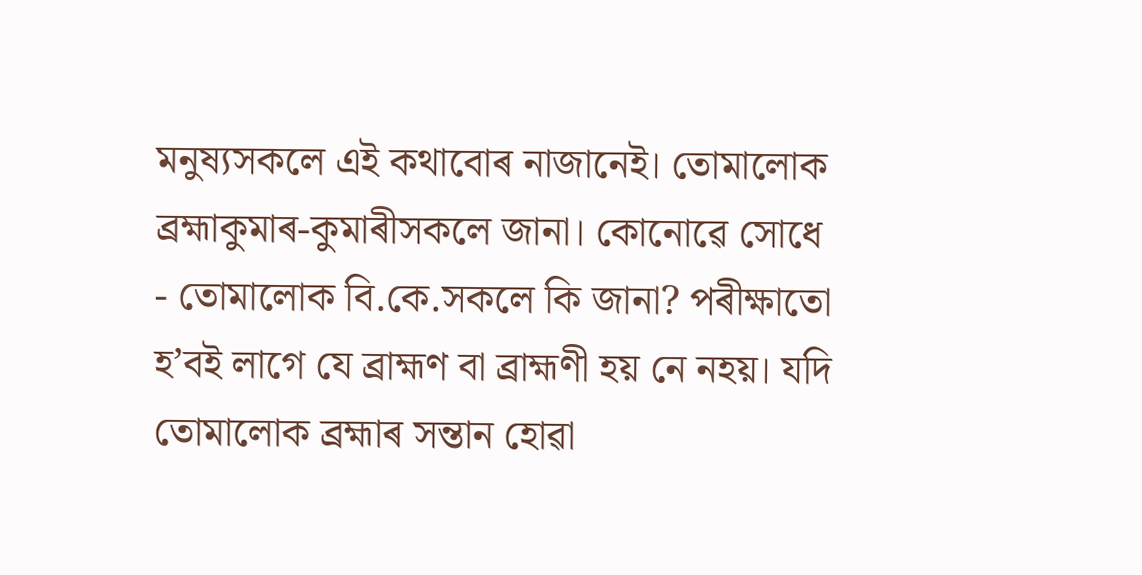মনুষ্যসকলে এই কথাবোৰ নাজানেই। তোমালোক
ব্ৰহ্মাকুমাৰ-কুমাৰীসকলে জানা। কোনোৱে সোধে - তোমালোক বি.কে.সকলে কি জানা? পৰীক্ষাতো
হ’বই লাগে যে ব্ৰাহ্মণ বা ব্ৰাহ্মণী হয় নে নহয়। যদি তোমালোক ব্ৰহ্মাৰ সন্তান হোৱা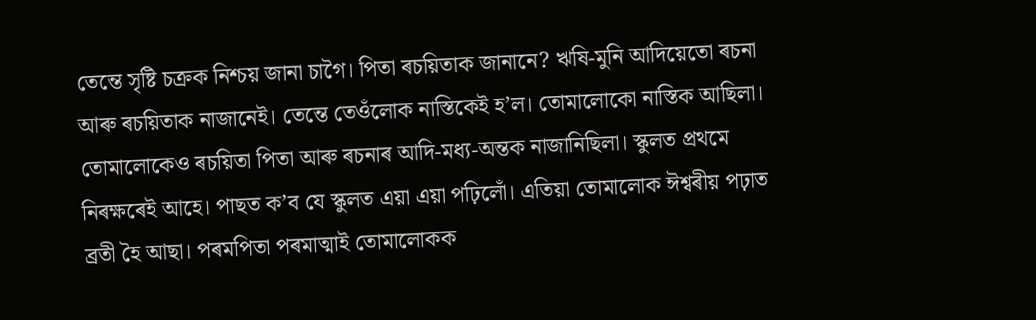তেন্তে সৃষ্টি চক্ৰক নিশ্চয় জানা চাগৈ। পিতা ৰচয়িতাক জানানে? ঋষি-মুনি আদিয়েতো ৰচনা
আৰু ৰচয়িতাক নাজানেই। তেন্তে তেওঁলোক নাস্তিকেই হ’ল। তোমালোকো নাস্তিক আছিলা।
তোমালোকেও ৰচয়িতা পিতা আৰু ৰচনাৰ আদি-মধ্য-অন্তক নাজানিছিলা। স্কুলত প্ৰথমে
নিৰক্ষৰেই আহে। পাছত ক’ব যে স্কুলত এয়া এয়া পঢ়িলোঁ। এতিয়া তোমালোক ঈশ্বৰীয় পঢ়াত
ব্ৰতী হৈ আছা। পৰমপিতা পৰমাত্মাই তোমালোকক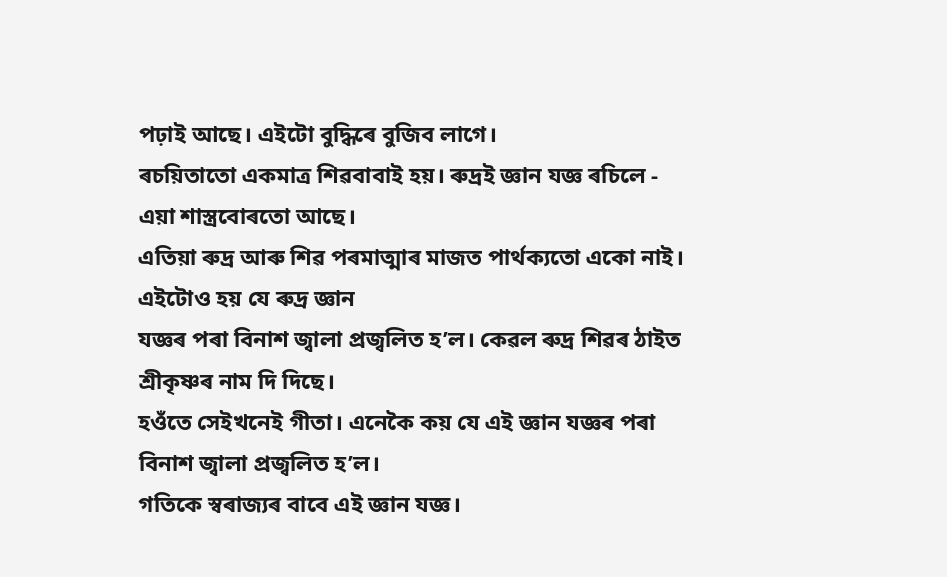পঢ়াই আছে। এইটো বুদ্ধিৰে বুজিব লাগে।
ৰচয়িতাতো একমাত্ৰ শিৱবাবাই হয়। ৰুদ্ৰই জ্ঞান যজ্ঞ ৰচিলে - এয়া শাস্ত্ৰবোৰতো আছে।
এতিয়া ৰুদ্ৰ আৰু শিৱ পৰমাত্মাৰ মাজত পাৰ্থক্যতো একো নাই। এইটোও হয় যে ৰুদ্ৰ জ্ঞান
যজ্ঞৰ পৰা বিনাশ জ্বালা প্ৰজ্বলিত হ’ল। কেৱল ৰুদ্ৰ শিৱৰ ঠাইত শ্ৰীকৃষ্ণৰ নাম দি দিছে।
হওঁতে সেইখনেই গীতা। এনেকৈ কয় যে এই জ্ঞান যজ্ঞৰ পৰা বিনাশ জ্বালা প্ৰজ্বলিত হ’ল।
গতিকে স্বৰাজ্যৰ বাবে এই জ্ঞান যজ্ঞ।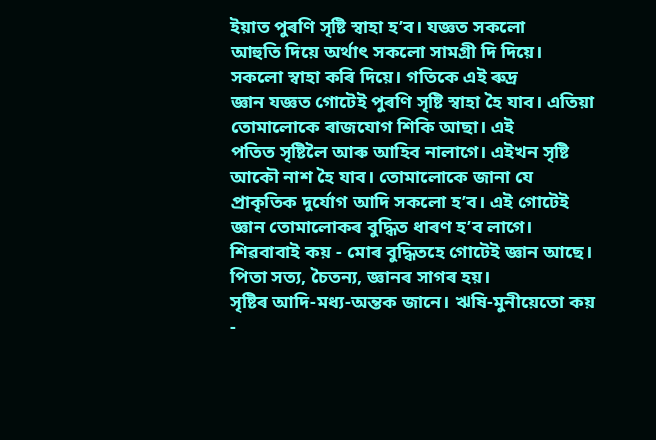ইয়াত পুৰণি সৃষ্টি স্বাহা হ’ব। যজ্ঞত সকলো
আহুতি দিয়ে অৰ্থাৎ সকলো সামগ্ৰী দি দিয়ে। সকলো স্বাহা কৰি দিয়ে। গতিকে এই ৰুদ্ৰ
জ্ঞান যজ্ঞত গোটেই পুৰণি সৃষ্টি স্বাহা হৈ যাব। এতিয়া তোমালোকে ৰাজযোগ শিকি আছা। এই
পতিত সৃষ্টিলৈ আৰু আহিব নালাগে। এইখন সৃষ্টি আকৌ নাশ হৈ যাব। তোমালোকে জানা যে
প্ৰাকৃতিক দুৰ্যোগ আদি সকলো হ’ব। এই গোটেই জ্ঞান তোমালোকৰ বুদ্ধিত ধাৰণ হ’ব লাগে।
শিৱবাবাই কয় - মোৰ বুদ্ধিতহে গোটেই জ্ঞান আছে। পিতা সত্য, চৈতন্য, জ্ঞানৰ সাগৰ হয়।
সৃষ্টিৰ আদি-মধ্য-অন্তক জানে। ঋষি-মুনীয়েতো কয় -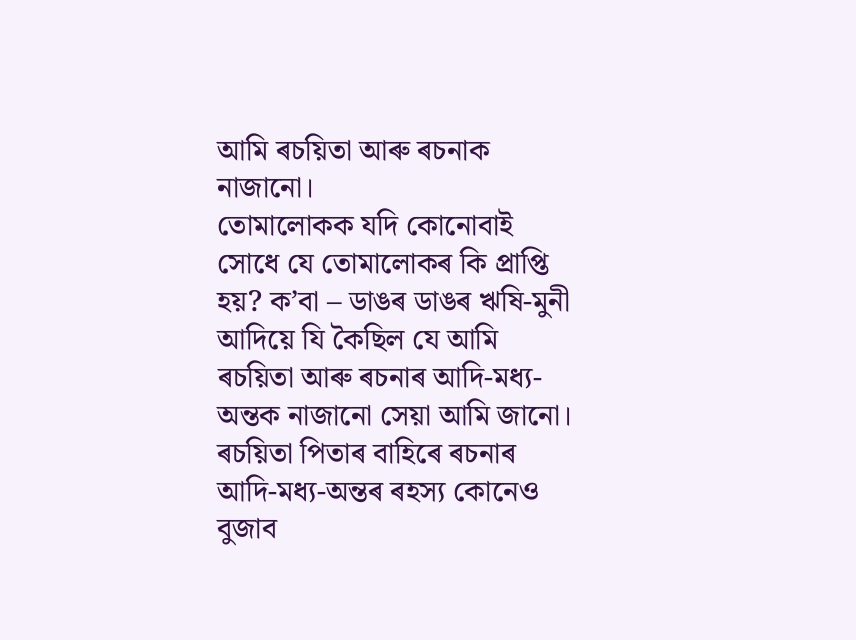আমি ৰচয়িতা আৰু ৰচনাক নাজানো।
তোমালোকক যদি কোনোবাই সোধে যে তোমালোকৰ কি প্ৰাপ্তি হয়? ক’বা – ডাঙৰ ডাঙৰ ঋষি-মুনী
আদিয়ে যি কৈছিল যে আমি ৰচয়িতা আৰু ৰচনাৰ আদি-মধ্য-অন্তক নাজানো সেয়া আমি জানো।
ৰচয়িতা পিতাৰ বাহিৰে ৰচনাৰ আদি-মধ্য-অন্তৰ ৰহস্য কোনেও বুজাব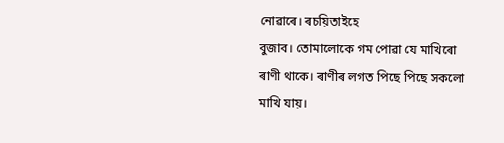নোৱাৰে। ৰচয়িতাইহে
বুজাব। তোমালোকে গম পোৱা যে মাখিৰো ৰাণী থাকে। ৰাণীৰ লগত পিছে পিছে সকলো মাখি যায়।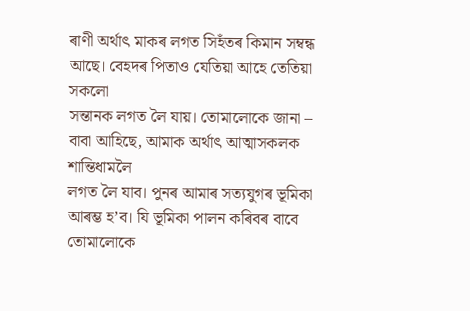ৰাণী অৰ্থাৎ মাকৰ লগত সিহঁতৰ কিমান সম্বন্ধ আছে। বেহদৰ পিতাও যেতিয়া আহে তেতিয়া সকলো
সন্তানক লগত লৈ যায়। তোমালোকে জানা – বাবা আহিছে, আমাক অৰ্থাৎ আত্মাসকলক শান্তিধামলৈ
লগত লৈ যাব। পুনৰ আমাৰ সত্যযুগৰ ভূমিকা আৰম্ভ হ’ব। যি ভূমিকা পালন কৰিবৰ বাবে
তোমালোকে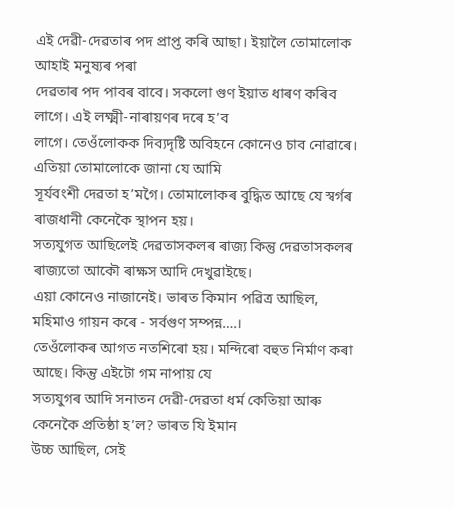এই দেৱী-দেৱতাৰ পদ প্ৰাপ্ত কৰি আছা। ইয়ালৈ তোমালোক আহাই মনুষ্যৰ পৰা
দেৱতাৰ পদ পাবৰ বাবে। সকলো গুণ ইয়াত ধাৰণ কৰিব লাগে। এই লক্ষ্মী-নাৰায়ণৰ দৰে হ’ব
লাগে। তেওঁলোকক দিব্যদৃষ্টি অবিহনে কোনেও চাব নোৱাৰে। এতিয়া তোমালোকে জানা যে আমি
সূৰ্যবংশী দেৱতা হ’মগৈ। তোমালোকৰ বুদ্ধিত আছে যে স্বৰ্গৰ ৰাজধানী কেনেকৈ স্থাপন হয়।
সত্যযুগত আছিলেই দেৱতাসকলৰ ৰাজ্য কিন্তু দেৱতাসকলৰ ৰাজ্যতো আকৌ ৰাক্ষস আদি দেখুৱাইছে।
এয়া কোনেও নাজানেই। ভাৰত কিমান পৱিত্ৰ আছিল, মহিমাও গায়ন কৰে - সৰ্বগুণ সম্পন্ন….।
তেওঁলোকৰ আগত নতশিৰো হয়। মন্দিৰো বহুত নিৰ্মাণ কৰা আছে। কিন্তু এইটো গম নাপায় যে
সত্যযুগৰ আদি সনাতন দেৱী-দেৱতা ধৰ্ম কেতিয়া আৰু কেনেকৈ প্ৰতিষ্ঠা হ’ল? ভাৰত যি ইমান
উচ্চ আছিল, সেই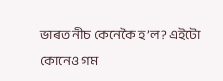ভাৰত নীচ কেনেকৈ হ’ল? এইটো কোনেও গম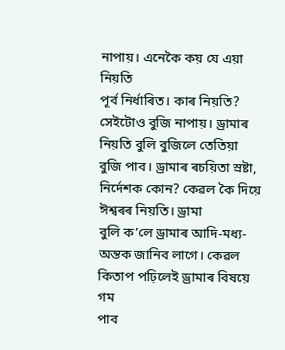নাপায়। এনেকৈ কয় যে এয়া নিয়তি
পূৰ্ব নিৰ্ধাৰিত। কাৰ নিয়তি? সেইটোও বুজি নাপায়। ড্ৰামাৰ নিয়তি বুলি বুজিলে তেতিয়া
বুজি পাব। ড্ৰামাৰ ৰচয়িতা স্ৰষ্টা, নিৰ্দেশক কোন? কেৱল কৈ দিয়ে ঈশ্বৰৰ নিয়তি। ড্ৰামা
বুলি ক’লে ড্ৰামাৰ আদি-মধ্য-অন্তক জানিব লাগে। কেৱল কিতাপ পঢ়িলেই ড্ৰামাৰ বিষয়ে গম
পাব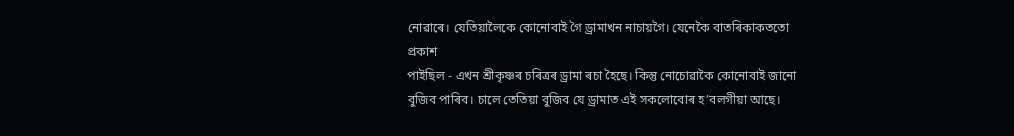নোৱাৰে। যেতিয়ালৈকে কোনোবাই গৈ ড্ৰামাখন নাচায়গৈ। যেনেকৈ বাতৰিকাকততো প্ৰকাশ
পাইছিল - এখন শ্ৰীকৃষ্ণৰ চৰিত্ৰৰ ড্ৰামা ৰচা হৈছে। কিন্তু নোচোৱাকৈ কোনোবাই জানো
বুজিব পাৰিব। চালে তেতিয়া বুজিব যে ড্ৰামাত এই সকলোবোৰ হ’বলগীয়া আছে।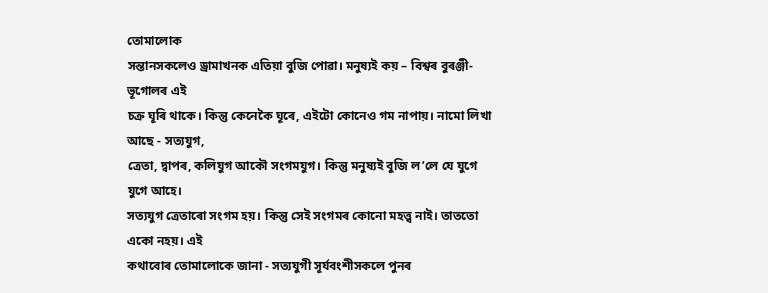তোমালোক
সন্তানসকলেও ড্ৰামাখনক এতিয়া বুজি পোৱা। মনুষ্যই কয় – বিশ্বৰ বুৰঞ্জী-ভূগোলৰ এই
চক্ৰ ঘূৰি থাকে। কিন্তু কেনেকৈ ঘূৰে, এইটো কোনেও গম নাপায়। নামো লিখা আছে - সত্যযুগ,
ত্ৰেতা, দ্বাপৰ, কলিযুগ আকৌ সংগমযুগ। কিন্তু মনুষ্যই বুজি ল’লে যে যুগে যুগে আহে।
সত্যযুগ ত্ৰেতাৰো সংগম হয়। কিন্তু সেই সংগমৰ কোনো মহত্ত্ব নাই। তাততো একো নহয়। এই
কথাবোৰ তোমালোকে জানা - সত্যযুগী সূৰ্যবংশীসকলে পুনৰ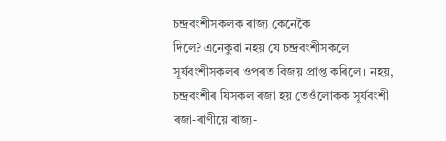চন্দ্ৰবংশীসকলক ৰাজ্য কেনেকৈ
দিলে? এনেকুৱা নহয় যে চন্দ্ৰবংশীসকলে সূৰ্যবংশীসকলৰ ওপৰত বিজয় প্ৰাপ্ত কৰিলে। নহয়,
চন্দ্ৰবংশীৰ যিসকল ৰজা হয় তেওঁলোকক সূৰ্যবংশী ৰজা-ৰাণীয়ে ৰাজ্য-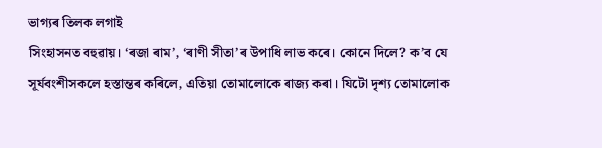ভাগ্যৰ তিলক লগাই
সিংহাসনত বহুৱায়। ‘ৰজা ৰাম’, ‘ৰাণী সীতা’ৰ উপাধি লাভ কৰে। কোনে দিলে? ক’ব যে
সূৰ্যবংশীসকলে হস্তান্তৰ কৰিলে, এতিয়া তোমালোকে ৰাজ্য কৰা। যিটো দৃশ্য তোমালোক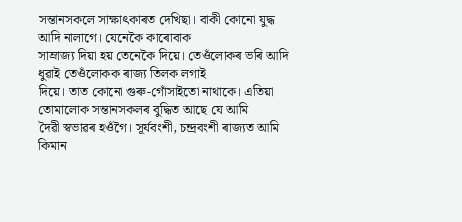সন্তানসকলে সাক্ষাৎকাৰত দেখিছা। বাকী কোনো যুদ্ধ আদি নালাগে। যেনেকৈ কাৰোবাক
সাম্ৰাজ্য দিয়া হয় তেনেকৈ দিয়ে। তেওঁলোকৰ ভৰি আদি ধুৱাই তেওঁলোকক ৰাজ্য তিলক লগাই
দিয়ে। তাত কোনো গুৰু-গোঁসাইতো নাথাকে। এতিয়া তোমালোক সন্তানসকলৰ বুদ্ধিত আছে যে আমি
দৈৱী স্বভাৱৰ হওঁগৈ। সূৰ্যবংশী, চন্দ্ৰবংশী ৰাজ্যত আমি কিমান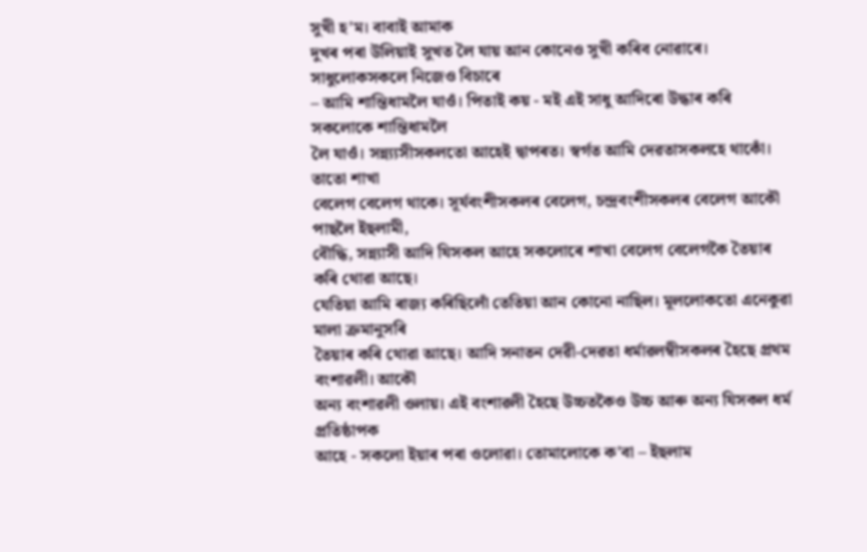সুখী হ’ম। বাবাই আমাক
দুখৰ পৰা উলিয়াই সুখত লৈ যায় আন কোনেও সুখী কৰিব নোৱাৰে। সাধুলোকসকলে নিজেও বিচাৰে
– আমি শান্তিধামলৈ যাওঁ। পিতাই কয় - মই এই সাধু আদিৰো উদ্ধাৰ কৰি সকলোকে শান্তিধামলৈ
লৈ যাওঁ। সন্ন্য্যসীসকলতো আহেই দ্বাপৰত। স্বৰ্গত আমি দেৱতাসকলহে থাকোঁ। তাতো শাখা
বেলেগ বেলেগ থাকে। সূৰ্যবংশীসকলৰ বেলেগ, চন্দ্ৰবংশীসকলৰ বেলেগ আকৌ পাছলৈ ইছলামী,
বৌদ্ধি, সন্ন্যাসী আদি যিসকল আহে সকলোৰে শাখা বেলেগ বেলেগকৈ তৈয়াৰ কৰি থোৱা আছে।
যেতিয়া আমি ৰাজ্য কৰিছিলোঁ তেতিয়া আন কোনো নাছিল। মূললোকতো এনেকুৱা মালা ক্ৰমানুসৰি
তৈয়াৰ কৰি থোৱা আছে। আদি সনাতন দেৱী-দেৱতা ধৰ্মাৱলম্বীসকলৰ হৈছে প্ৰথম বংশাৱলী। আকৌ
অন্য বংশাৱলী ওলায়। এই বংশাৱলী হৈছে উচ্চতকৈও উচ্চ আৰু অন্য যিসকল ধৰ্ম প্ৰতিষ্ঠাপক
আহে - সকলো ইয়াৰ পৰা ওলোৱা। তোমালোকে ক’বা – ইছলাম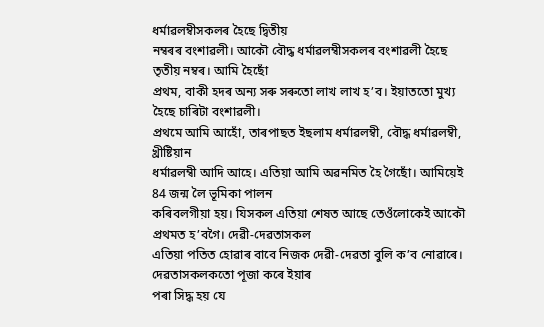ধৰ্মাৱলম্বীসকলৰ হৈছে দ্বিতীয়
নম্বৰৰ বংশাৱলী। আকৌ বৌদ্ধ ধৰ্মাৱলম্বীসকলৰ বংশাৱলী হৈছে তৃতীয় নম্বৰ। আমি হৈছোঁ
প্ৰথম, বাকী হদৰ অন্য সৰু সৰুতো লাখ লাখ হ’ব। ইয়াততো মুখ্য হৈছে চাৰিটা বংশাৱলী।
প্ৰথমে আমি আহোঁ, তাৰপাছত ইছলাম ধৰ্মাৱলম্বী, বৌদ্ধ ধৰ্মাৱলম্বী, খ্ৰীষ্টিয়ান
ধৰ্মাৱলম্বী আদি আহে। এতিয়া আমি অৱনমিত হৈ গৈছোঁ। আমিয়েই 84 জন্ম লৈ ভূমিকা পালন
কৰিবলগীয়া হয়। যিসকল এতিয়া শেষত আছে তেওঁলোকেই আকৌ প্ৰথমত হ’বগৈ। দেৱী-দেৱতাসকল
এতিয়া পতিত হোৱাৰ বাবে নিজক দেৱী-দেৱতা বুলি ক’ব নোৱাৰে। দেৱতাসকলকতো পূজা কৰে ইয়াৰ
পৰা সিদ্ধ হয় যে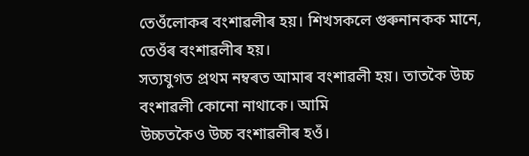তেওঁলোকৰ বংশাৱলীৰ হয়। শিখসকলে গুৰুনানকক মানে, তেওঁৰ বংশাৱলীৰ হয়।
সত্যযুগত প্ৰথম নম্বৰত আমাৰ বংশাৱলী হয়। তাতকৈ উচ্চ বংশাৱলী কোনো নাথাকে। আমি
উচ্চতকৈও উচ্চ বংশাৱলীৰ হওঁ।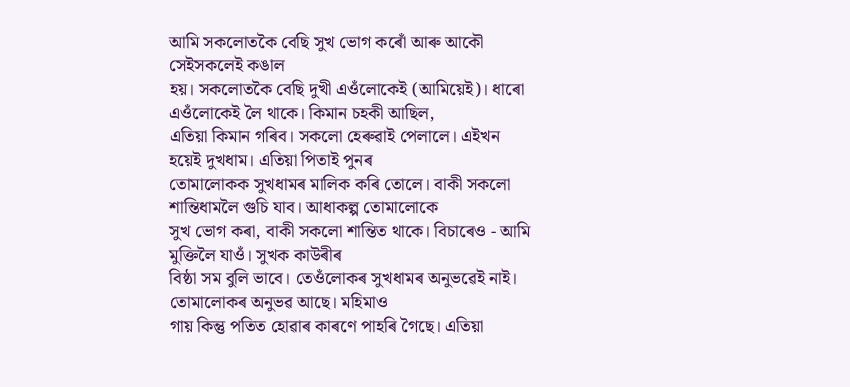আমি সকলোতকৈ বেছি সুখ ভোগ কৰোঁ আৰু আকৌ সেইসকলেই কঙাল
হয়। সকলোতকৈ বেছি দুখী এওঁলোকেই (আমিয়েই)। ধাৰো এওঁলোকেই লৈ থাকে। কিমান চহকী আছিল,
এতিয়া কিমান গৰিব। সকলো হেৰুৱাই পেলালে। এইখন হয়েই দুখধাম। এতিয়া পিতাই পুনৰ
তোমালোকক সুখধামৰ মালিক কৰি তোলে। বাকী সকলো শান্তিধামলৈ গুচি যাব। আধাকল্প তোমালোকে
সুখ ভোগ কৰা, বাকী সকলো শান্তিত থাকে। বিচাৰেও - আমি মুক্তিলৈ যাওঁ। সুখক কাউৰীৰ
বিষ্ঠা সম বুলি ভাবে। তেওঁলোকৰ সুখধামৰ অনুভৱেই নাই। তোমালোকৰ অনুভৱ আছে। মহিমাও
গায় কিন্তু পতিত হোৱাৰ কাৰণে পাহৰি গৈছে। এতিয়া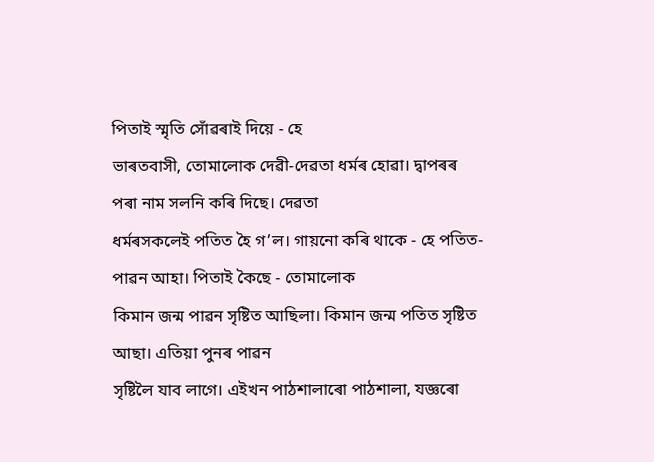পিতাই স্মৃতি সোঁৱৰাই দিয়ে - হে
ভাৰতবাসী, তোমালোক দেৱী-দেৱতা ধৰ্মৰ হোৱা। দ্বাপৰৰ পৰা নাম সলনি কৰি দিছে। দেৱতা
ধৰ্মৰসকলেই পতিত হৈ গ’ল। গায়নো কৰি থাকে - হে পতিত-পাৱন আহা। পিতাই কৈছে - তোমালোক
কিমান জন্ম পাৱন সৃষ্টিত আছিলা। কিমান জন্ম পতিত সৃষ্টিত আছা। এতিয়া পুনৰ পাৱন
সৃষ্টিলৈ যাব লাগে। এইখন পাঠশালাৰো পাঠশালা, যজ্ঞৰো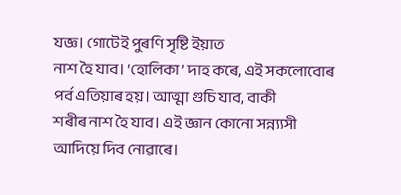যজ্ঞ। গোটেই পুৰণি সৃষ্টি ইয়াত
নাশ হৈ যাব। ‘হোলিকা’ দাহ কৰে, এই সকলোবোৰ পৰ্ব এতিয়াৰ হয়। আত্মা গুচি যাব, বাকী
শৰীৰ নাশ হৈ যাব। এই জ্ঞান কোনো সন্ন্য্যসী আদিয়ে দিব নোৱাৰে।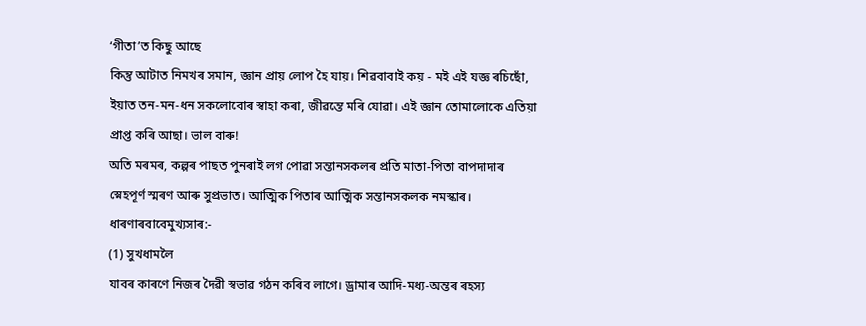‘গীতা’ত কিছু আছে
কিন্তু আটাত নিমখৰ সমান, জ্ঞান প্ৰায় লোপ হৈ যায়। শিৱবাবাই কয় - মই এই যজ্ঞ ৰচিছোঁ,
ইয়াত তন-মন-ধন সকলোবোৰ স্বাহা কৰা, জীৱন্তে মৰি যোৱা। এই জ্ঞান তোমালোকে এতিয়া
প্ৰাপ্ত কৰি আছা। ভাল বাৰু!
অতি মৰমৰ, কল্পৰ পাছত পুনৰাই লগ পোৱা সন্তানসকলৰ প্ৰতি মাতা-পিতা বাপদাদাৰ
স্নেহপূৰ্ণ স্মৰণ আৰু সুপ্ৰভাত। আত্মিক পিতাৰ আত্মিক সন্তানসকলক নমস্কাৰ।
ধাৰণাৰবাবেমুখ্যসাৰ:-
(1) সুখধামলৈ
যাবৰ কাৰণে নিজৰ দৈৱী স্বভাৱ গঠন কৰিব লাগে। ড্ৰামাৰ আদি-মধ্য-অন্তৰ ৰহস্য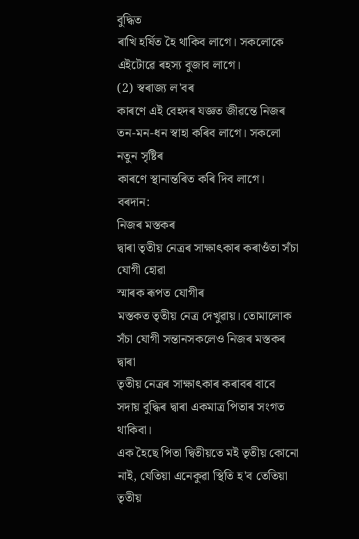বুদ্ধিত
ৰাখি হৰ্ষিত হৈ থাকিব লাগে। সকলোকে এইটোৱে ৰহস্য বুজাব লাগে।
(2) স্বৰাজ্য ল'বৰ
কাৰণে এই বেহদৰ যজ্ঞত জীৱন্তে নিজৰ তন-মন-ধন স্বাহা কৰিব লাগে। সকলো নতুন সৃষ্টিৰ
কাৰণে স্থানান্তৰিত কৰি দিব লাগে।
বৰদান:
নিজৰ মস্তকৰ
দ্বাৰা তৃতীয় নেত্ৰৰ সাক্ষাৎকাৰ কৰাওঁতা সঁচা যোগী হোৱা
স্মাৰক ৰূপত যোগীৰ
মস্তকত তৃতীয় নেত্ৰ দেখুৱায়। তোমালোক সঁচা যোগী সন্তানসকলেও নিজৰ মস্তকৰ দ্বাৰা
তৃতীয় নেত্ৰৰ সাক্ষাৎকাৰ কৰাবৰ বাবে সদায় বুদ্ধিৰ দ্বাৰা একমাত্ৰ পিতাৰ সংগত থাকিবা।
এক হৈছে পিতা দ্বিতীয়তে মই তৃতীয় কোনো নাই, যেতিয়া এনেকুৱা স্থিতি হ'ব তেতিয়া তৃতীয়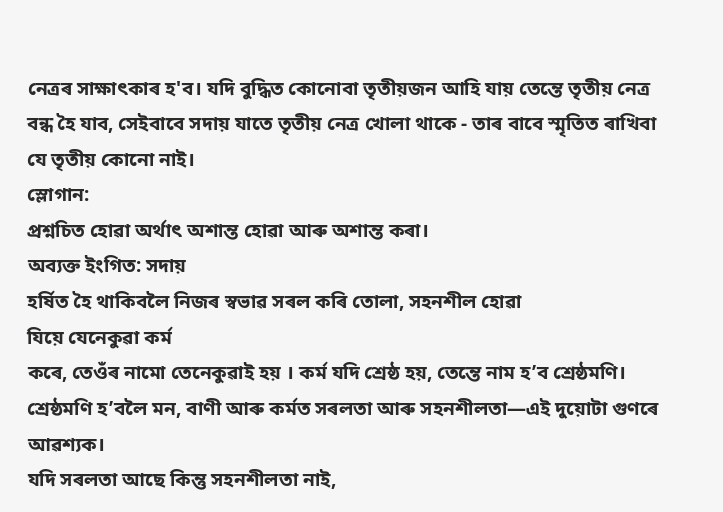নেত্ৰৰ সাক্ষাৎকাৰ হ'ব। যদি বুদ্ধিত কোনোবা তৃতীয়জন আহি যায় তেন্তে তৃতীয় নেত্ৰ
বন্ধ হৈ যাব, সেইবাবে সদায় যাতে তৃতীয় নেত্ৰ খোলা থাকে - তাৰ বাবে স্মৃতিত ৰাখিবা
যে তৃতীয় কোনো নাই।
স্লোগান:
প্ৰশ্নচিত হোৱা অৰ্থাৎ অশান্ত হোৱা আৰু অশান্ত কৰা।
অব্যক্ত ইংগিত: সদায়
হৰ্ষিত হৈ থাকিবলৈ নিজৰ স্বভাৱ সৰল কৰি তোলা, সহনশীল হোৱা
যিয়ে যেনেকুৱা কৰ্ম
কৰে, তেওঁৰ নামো তেনেকুৱাই হয় । কৰ্ম যদি শ্ৰেষ্ঠ হয়, তেন্তে নাম হ’ব শ্ৰেষ্ঠমণি।
শ্ৰেষ্ঠমণি হ’বলৈ মন, বাণী আৰু কৰ্মত সৰলতা আৰু সহনশীলতা—এই দুয়োটা গুণৰে আৱশ্যক।
যদি সৰলতা আছে কিন্তু সহনশীলতা নাই,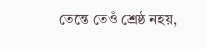তেন্তে তেওঁ শ্ৰেষ্ঠ নহয়,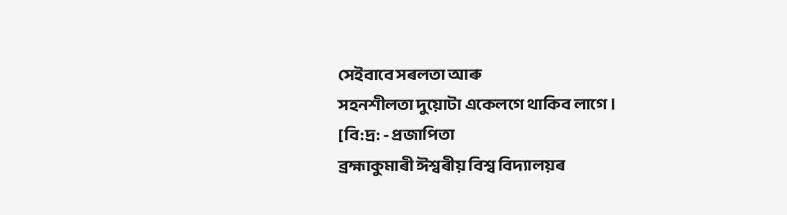সেইবাবে সৰলতা আৰু
সহনশীলতা দুয়োটা একেলগে থাকিব লাগে ।
[বি:দ্ৰ: - প্ৰজাপিতা
ব্ৰহ্মাকুমাৰী ঈশ্বৰীয় বিশ্ব বিদ্যালয়ৰ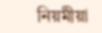নিয়মীয়া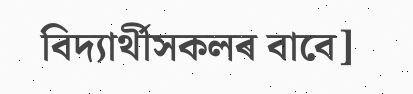বিদ্যাৰ্থীসকলৰ বাবে]